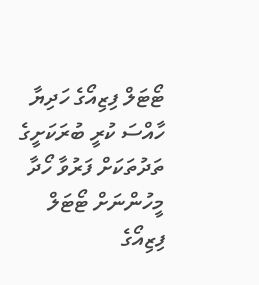ޓޯޓަލް ފިޒިއޯގެ ހަދިޔާ ހާއްސަ ކުރީ ބުރަކަށީގެ ތަދުތަކަށް ފަރުވާ ހޯދާ މީހުންނަށް ޓޯޓަލް ފިޒިއޯގެ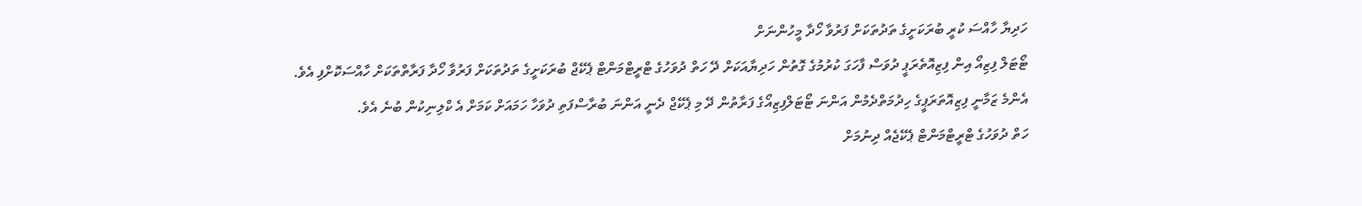ހަދިޔާ ހާއްސަ ކުރީ ބުރަކަށީގެ ތަދުތަކަށް ފަރުވާ ހޯދާ މީހުންނަށް
ޓޯޓަލް ފިޒިއޯ އިން ފިޒިއޮތެރަޕީ ދުވަސް ފާހަގަ ކުރުމުގެ ގޮތުން ހަދިޔާއަކަށް ދޭ ހަތް ދުވަހުގެ ޓްރީޓްމަންޓް ޕެކޭޖް ބުރަކަށީގެ ތަދުތަކަށް ފަރުވާ ހޯދާ ފަރާތްތަކަށް ހާއްސަކޮށްފި އެވެ.
އެންމެ ޒަމާނީ ފިޒިއޮތަރަޕީގެ ހިދުމަތްދެމުން އަންނަ ޓޯޓަލްފިޒިއޯގެ ފަރާތުން ދޭ މި ޕެކޭޖް ދެނީ އަންނަ ބުރާސްފަތި ދުވަހާ ހަމައަށް ކަމަށް އެ ކްލިނިކުން ބުނެ އެވެ.
ހަތް ދުވަހުގެ ޓްރީޓްމަންޓް ޕެކޭޖެއް ދިނުމަށް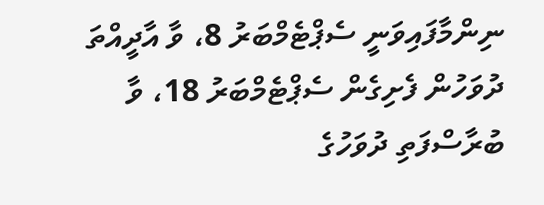ނިންމާފައިވަނީ ސެޕްޓެމްބަރު 8، ވާ އާދީއްތަ ދުވަހުން ފެށިގެން ސެޕްޓެމްބަރު 18، ވާ ބުރާސްފަތި ދުވަހުގެ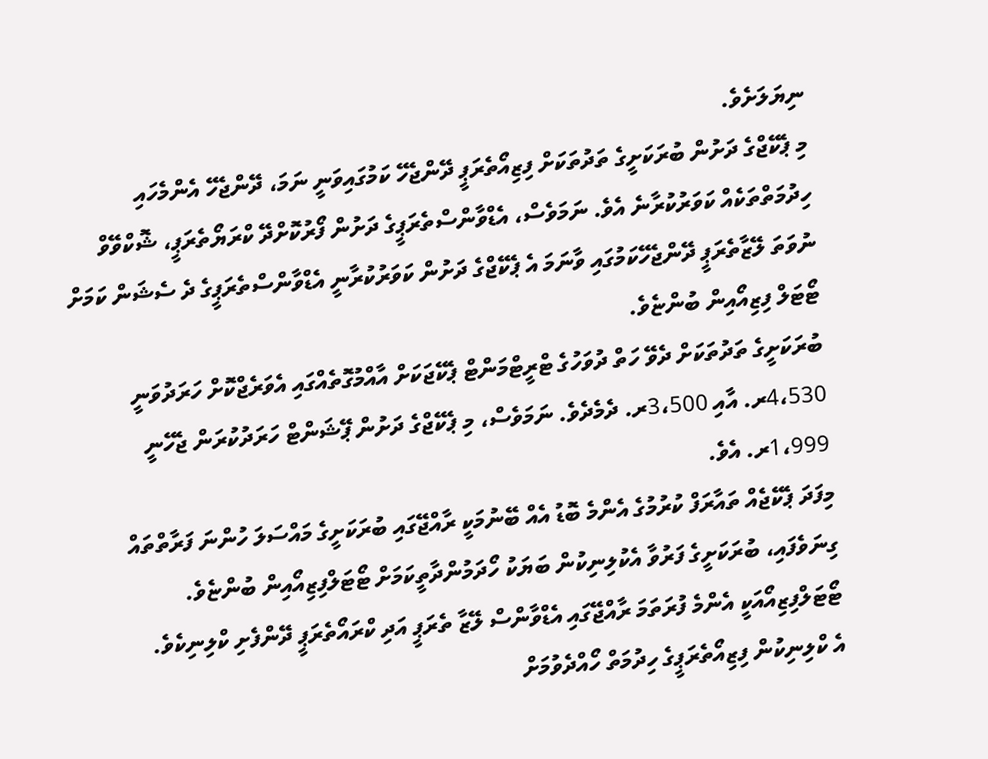ނިޔަލަށެވެ.
މި ޕެކޭޖްގެ ދަށުން ބުރަކަށީގެ ތަދުތަކަށް ފިޒިއޯތެރަޕީ ދޭންޖެހޭ ކަމުގައިވަނީ ނަމަ، ދޭންޖެހޭ އެންމެހައި ހިދުމަތްތަކެއް ކަވަރުކުރާނެ އެވެ. ނަމަވެސް، އެޑްވާންސްތެރަޕީގެ ދަށުން ފޯރުކޮށްދޭ ކްރަޔޯތެރަޕީ، ޝޮކްވޭވް ނުވަތަ ލޭޒާތެރަޕީ ދޭންޖެހޭކަމުގައި ވާނަމަ އެ ޕެކޭޖްގެ ދަށުން ކަވަރުކުރާނީ އެޑްވާންސްތެރަޕީގެ ދެ ސެޝަން ކަމަށް ޓޯޓަލް ފިޒިއޯއިން ބުންޏެވެ.
ބުރަކަށީގެ ތަދުތަކަށް ދެވޭ ހަތް ދުވަހުގެ ޓްރީޓްމަންޓް ޕެކޭޖަކަށް އާއްމުގޮތެއްގައި އެވަރެޖްކޮށް ހަރަދުވަނީ 4،530ރ. އާއި 3،500ރ. ދެމެދެވެ. ނަމަވެސް، މި ޕެކޭޖްގެ ދަށުން ޕޭޝަންޓް ހަރަދުކުރަން ޖެހޭނީ 1،999ރ. އެވެ.
މިފަދަ ޕެކޭޖެއް ތައާރަފް ކުރުމުގެ އެންމެ ބޮޑު އެއް ބޭނުމަކީ ރާއްޖޭގައި ބުރަކަށީގެ މައްސަލަ ހުންނަ ފަރާތްތައް ގިނަވެފައި، ބުރަކަށީގެ ފަރުވާ އެކުލިނިކުން ބަޔަކު ހޯދަމުންދާތީކަމަށް ޓޯޓަލްފިޒިއޯއިން ބުންޏެވެ.
ޓޯޓަލްފިޒިއޯއަކީ އެންމެ ފުރަތަމަ ރާއްޖޭގައި އެޑްވާންސް ލޭޒާ ތެރަޕީ އަދި ކްރައޯތެރަޕީ ދޭންފެށި ކްލިނިކެވެ.
އެ ކްލިނިކުން ފިޒިއޯތެރަޕީގެ ހިދުމަތް ހޯއްދެވުމަށް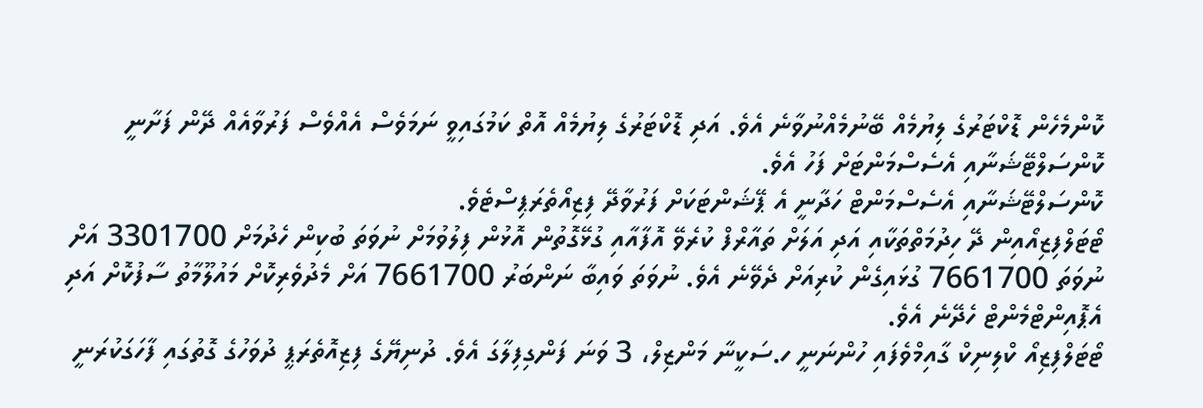ކޮންމެހެން ޑޮކްޓަރުގެ ލިޔުމެއް ބޭނުމެއްނުވާނެ އެވެ. އަދި ޑޮކްޓަރުގެ ލިޔުމެއް އޮތް ކަމުގައިވީ ނަމަވެސް އެއްވެސް ފަރުވާއެއް ދޭން ފަށާނީ ކޮންސަލްޓޭޝަނާއި އެސެސްމަންޓަށް ފަހު އެވެ.
ކޮންސަލްޓޭޝަނާއި އެސެސްމަންޓް ހަދާނީ އެ ޕޭޝަންޓަކަށް ފަރުވާދޭ ފިޒިއޯތެރަޕިސްޓެވެ.
ޓޯޓަލްފިޒިއޯއިން ދޭ ހިދުމަތްތަކާއި އަދި އަލަށް ތައާރްފް ކުރެވޭ އޮފާއާއި ގުޅޭގޮތުން އޮޅުން ފިލުވުމަށް ނުވަތަ ބުކިން ހެދުމަށް 3301700 އަށް ނުވަތަ 7661700 ގުޅައިގެން ކުރިއަށް ދެވޭނެ އެވެ. ނުވަތަ ވައިބާ ނަންބަރު 7661700 އަށް މެދުވެރިކޮށް މައުލޫމާތު ސާފުކޮށް އަދި އެޕޮއިންޓްމެންޓް ހެދޭނެ އެވެ.
ޓޯޓަލްފިޒިއޯ ކްލިނިކް ގާއިމްވެފައި ހުންނަނީ ހ.ސަކީނާ މަންޒިލް، 3 ވަނަ ފަންގިފިލާގަ އެވެ. ދުނިޔޭގެ ފިޒިއޮތެރަޕީ ދުވަހުގެ ގޮތުގައި ފާހަގަކުރަނީ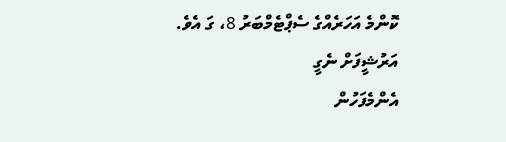ކޮންމެ އަހަރެއްގެ ސެޕްޓެމްބަރު 8، ގަ އެވެ.
އަރުޝީފަށް ނެގީ
އެންމެފަހުން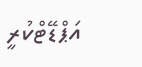އަޕްޑޭޓްކުރީ